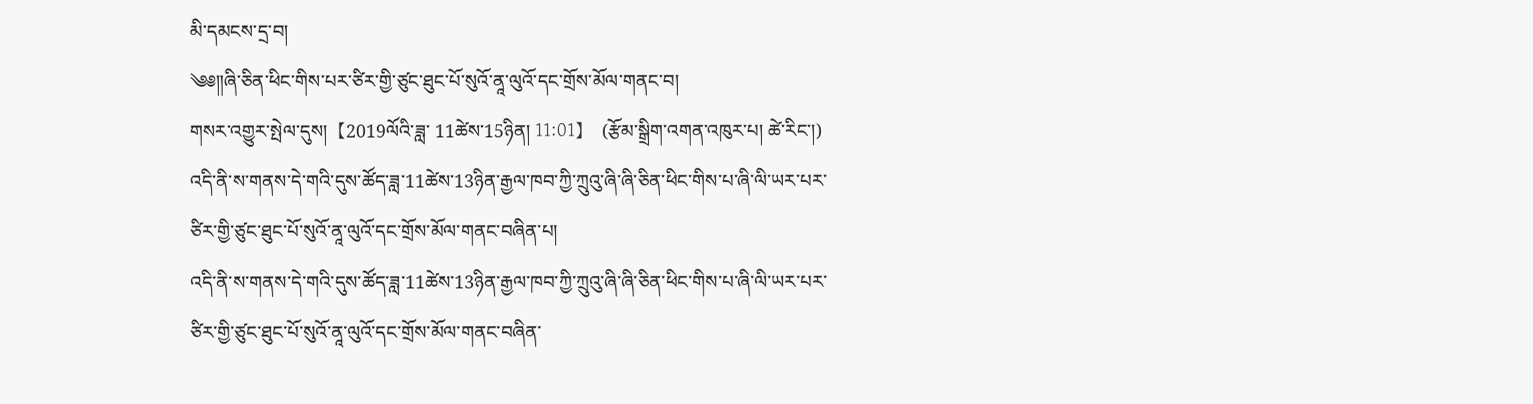མི་དམངས་དྲ་བ།
༄༅༎ཞི་ཅིན་ཕིང་གིས་པར་ཙིར་གྱི་ཙུང་ཐུང་པོ་སུའོ་ནཱ་ལུའོ་དང་གྲོས་མོལ་གནང་བ།
གསར་འགྱུར་སྤེལ་དུས།  【2019ལོའི་ཟླ་ 11ཚེས་15ཉིན། 11:01】   (རྩོམ་སྒྲིག་འགན་འཁུར་པ། ཚེ་རིང་།)
འདི་ནི་ས་གནས་དེ་གའི་དུས་ཚོད་ཟླ་11ཚེས་13ཉིན་རྒྱལ་ཁབ་ཀྱི་ཀྲུའུ་ཞི་ཞི་ཅིན་ཕིང་གིས་པ་ཞི་ལི་ཡར་པར་ཙིར་གྱི་ཙུང་ཐུང་པོ་སུའོ་ནཱ་ལུའོ་དང་གྲོས་མོལ་གནང་བཞིན་པ།
འདི་ནི་ས་གནས་དེ་གའི་དུས་ཚོད་ཟླ་11ཚེས་13ཉིན་རྒྱལ་ཁབ་ཀྱི་ཀྲུའུ་ཞི་ཞི་ཅིན་ཕིང་གིས་པ་ཞི་ལི་ཡར་པར་ཙིར་གྱི་ཙུང་ཐུང་པོ་སུའོ་ནཱ་ལུའོ་དང་གྲོས་མོལ་གནང་བཞིན་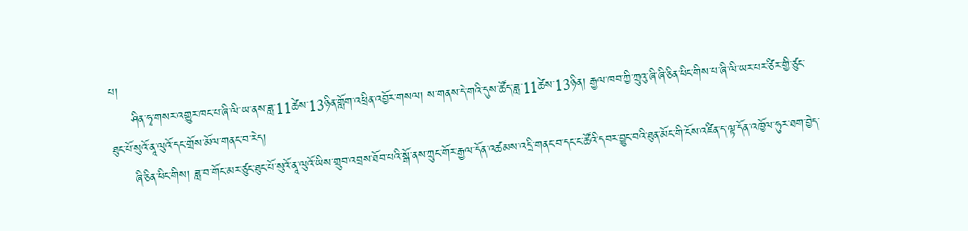པ།
     ཤིན་ཧྭ་གསར་འགྱུར་ཁང་པ་ཞི་ལི་ཡ་ནས་ཟླ་11ཚེས་13ཉིན་གློག་འཕྲིན་འབྱོར་གསལ། ས་གནས་དེ་གའི་དུས་ཚོད་ཟླ་11ཚེས་13ཉིན། རྒྱལ་ཁབ་ཀྱི་ཀྲུའུ་ཞི་ཞི་ཅིན་ཕིང་གིས་པ་ཞི་ལི་ཡར་པར་ཙིར་གྱི་ཙུང་ཐུང་པོ་སུའོ་ནཱ་ལུའོ་དང་གྲོས་མོལ་གནང་བ་རེད།
     ཞི་ཅིན་ཕིང་གིས། ཟླ་བ་གོང་མར་ཙུང་ཐུང་པོ་སུའོ་ནཱ་ལུའོ་ཡིས་གྲུབ་འབྲས་ཐོབ་པའི་སྒོ་ནས་ཀྲུང་གོར་རྒྱལ་དོན་འཚམས་འདྲི་གནང་བ་དང་ང་ཚོའི་དབར་བྱུང་བའི་ཐུན་མོང་གི་ངོས་འཛིན་ད་ལྟ་དོན་འཁྱོལ་ཧུར་ཐག་བྱེད་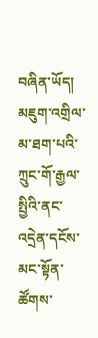བཞིན་ཡོད། མཇུག་འགྲིལ་མ་ཐག་པའི་ཀྲུང་གོ་རྒྱལ་སྤྱིའི་ནང་འདྲེན་དངོས་མང་སྟོན་ཚོགས་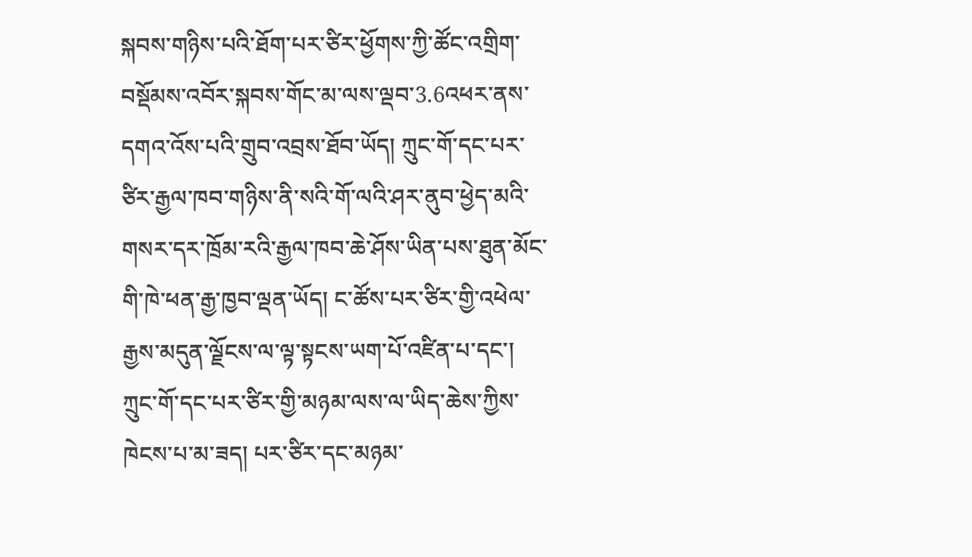སྐབས་གཉིས་པའི་ཐོག་པར་ཙིར་ཕྱོགས་ཀྱི་ཚོང་འགྲིག་བསྡོམས་འབོར་སྐབས་གོང་མ་ལས་ལྡབ་3.6འཕར་ནས་དགའ་འོས་པའི་གྲུབ་འབྲས་ཐོབ་ཡོད། ཀྲུང་གོ་དང་པར་ཙིར་རྒྱལ་ཁབ་གཉིས་ནི་སའི་གོ་ལའི་ཤར་ནུབ་ཕྱེད་མའི་གསར་དར་ཁྲོམ་རའི་རྒྱལ་ཁབ་ཆེ་ཤོས་ཡིན་པས་ཐུན་མོང་གི་ཁེ་ཕན་རྒྱ་ཁྱབ་ལྡན་ཡོད། ང་ཚོས་པར་ཙིར་གྱི་འཕེལ་རྒྱས་མདུན་ལྗོངས་ལ་ལྟ་སྟངས་ཡག་པོ་འཛིན་པ་དང་། ཀྲུང་གོ་དང་པར་ཙིར་གྱི་མཉམ་ལས་ལ་ཡིད་ཆེས་ཀྱིས་ཁེངས་པ་མ་ཟད། པར་ཙིར་དང་མཉམ་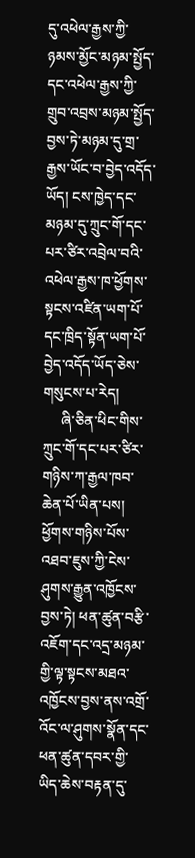དུ་འཕེལ་རྒྱས་ཀྱི་ཉམས་མྱོང་མཉམ་སྤྱོད་དང་འཕེལ་རྒྱས་ཀྱི་གྲུབ་འབྲས་མཉམ་སྤྱོད་བྱས་ཏེ་མཉམ་དུ་གྲ་རྒྱས་ཡོང་བ་བྱེད་འདོད་ཡོད། ངས་ཁྱེད་དང་མཉམ་དུ་ཀྲུང་གོ་དང་པར་ཙིར་འབྲེལ་བའི་འཕེལ་རྒྱས་ཁ་ཕྱོགས་སྟངས་འཛིན་ཡག་པོ་དང་ཁྲིད་སྟོན་ཡག་པོ་བྱེད་འདོད་ཡོད་ཅེས་གསུངས་པ་རེད།
     ཞི་ཅིན་ཕིང་གིས་ཀྲུང་གོ་དང་པར་ཙིར་གཉིས་ཀ་རྒྱལ་ཁབ་ཆེན་པོ་ཡིན་པས། ཕྱོགས་གཉིས་པོས་འཐབ་ཇུས་ཀྱི་ངེས་ཤུགས་རྒྱུན་འཁྱོངས་བྱས་ཏེ། ཕན་ཚུན་བརྩི་འཇོག་དང་འདྲ་མཉམ་གྱི་ལྟ་སྟངས་མཐའ་འཁྱོངས་བྱས་ནས་འགྲོ་འོང་ལ་ཤུགས་སྣོན་དང་ཕན་ཚུན་དབར་གྱི་ཡིད་ཆེས་བརྟན་དུ་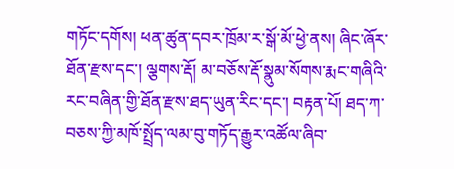གཏོང་དགོས། ཕན་ཚུན་དབར་ཁྲོམ་ར་སྒོ་མོ་ཕྱེ་ནས། ཞིང་ཞོར་ཐོན་རྫས་དང་། ལྕགས་རྡོ། མ་བཅོས་རྡོ་སྣུམ་སོགས་རྨང་གཞིའི་རང་བཞིན་གྱི་ཐོན་རྫས་ཐད་ཡུན་རིང་དང་། བརྟན་པོ། ཐད་ཀ་བཅས་ཀྱི་མཁོ་སྤྲོད་ལམ་བུ་གཏོད་རྒྱུར་འཚོལ་ཞིབ་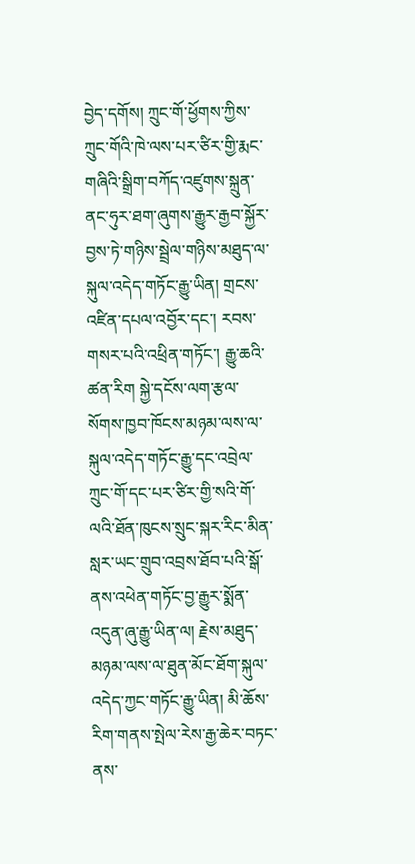བྱེད་དགོས། ཀྲུང་གོ་ཕྱོགས་ཀྱིས་ཀྲུང་གོའི་ཁེ་ལས་པར་ཙིར་གྱི་རྨང་གཞིའི་སྒྲིག་བཀོད་འཛུགས་སྐྲུན་ནང་ཧུར་ཐག་ཞུགས་རྒྱུར་རྒྱབ་སྐྱོར་བྱས་ཏེ་གཉིས་སྦྲེལ་གཉིས་མཐུད་ལ་སྐུལ་འདེད་གཏོང་རྒྱུ་ཡིན། གྲངས་འཛིན་དཔལ་འབྱོར་དང་། རབས་གསར་པའི་འཕྲིན་གཏོང་། རྒྱུ་ཆའི་ཚན་རིག སྐྱེ་དངོས་ལག་རྩལ་སོགས་ཁྱབ་ཁོངས་མཉམ་ལས་ལ་སྐུལ་འདེད་གཏོང་རྒྱུ་དང་འབྲེལ་ཀྲུང་གོ་དང་པར་ཙིར་གྱི་སའི་གོ་ལའི་ཐོན་ཁུངས་སྲུང་སྐར་རིང་མིན་སླར་ཡང་གྲུབ་འབྲས་ཐོབ་པའི་སྒོ་ནས་འཕེན་གཏོང་བྱ་རྒྱུར་སྨོན་འདུན་ཞུ་རྒྱུ་ཡིན་ལ། རྗེས་མཐུད་མཉམ་ལས་ལ་ཐུན་མོང་ཐོག་སྐུལ་འདེད་ཀྱང་གཏོང་རྒྱུ་ཡིན། མི་ཆོས་རིག་གནས་སྤེལ་རེས་རྒྱ་ཆེར་བཏང་ནས་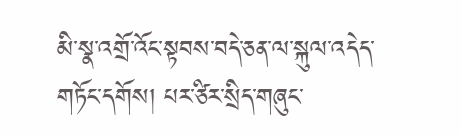མི་སྣ་འགྲོ་འོང་སྟབས་བདེ་ཅན་ལ་སྐུལ་འདེད་གཏོང་དགོས། པར་ཙིར་སྲིད་གཞུང་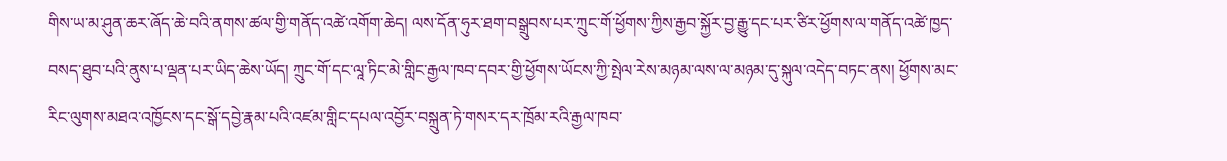གིས་ཡ་མ་ཤུན་ཆར་ཞོད་ཆེ་བའི་ནགས་ཚལ་གྱི་གནོད་འཚེ་འགོག་ཆེད། ལས་དོན་ཧུར་ཐག་བསྒྲུབས་པར་ཀྲུང་གོ་ཕྱོགས་ཀྱིས་རྒྱབ་སྐྱོར་བྱ་རྒྱུ་དང་པར་ཙིར་ཕྱོགས་ལ་གནོད་འཚེ་ཁྱད་བསད་ཐུབ་པའི་ནུས་པ་ལྡན་པར་ཡིད་ཆེས་ཡོད། ཀྲུང་གོ་དང་ལཱ་ཏིང་མེ་གླིང་རྒྱལ་ཁབ་དབར་གྱི་ཕྱོགས་ཡོངས་ཀྱི་སྤེལ་རེས་མཉམ་ལས་ལ་མཉམ་དུ་སྐུལ་འདེད་བཏང་ནས། ཕྱོགས་མང་རིང་ལུགས་མཐའ་འཁྱོངས་དང་སྒོ་དབྱེ་རྣམ་པའི་འཛམ་གླིང་དཔལ་འབྱོར་བསྐྲུན་ཏེ་གསར་དར་ཁྲོམ་རའི་རྒྱལ་ཁབ་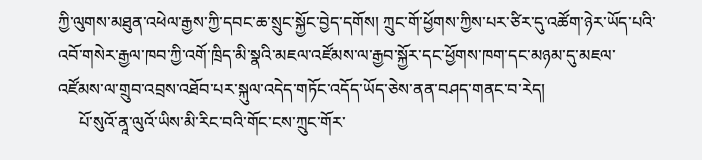ཀྱི་ལུགས་མཐུན་འཕེལ་རྒྱས་ཀྱི་དབང་ཆ་སྲུང་སྐྱོང་བྱེད་དགོས། ཀྲུང་གོ་ཕྱོགས་ཀྱིས་པར་ཙིར་དུ་འཚོག་ཉེར་ཡོད་པའི་འབོ་གསེར་རྒྱལ་ཁབ་ཀྱི་འགོ་ཁྲིད་མི་སྣའི་མཇལ་འཛོམས་ལ་རྒྱབ་སྐྱོར་དང་ཕྱོགས་ཁག་དང་མཉམ་དུ་མཇལ་འཛོམས་ལ་གྲུབ་འབྲས་འཐོབ་པར་སྐུལ་འདེད་གཏོང་འདོད་ཡོད་ཅེས་ནན་བཤད་གནང་བ་རེད།
     པོ་སུའོ་ནཱ་ལུའོ་ཡིས་མི་རིང་བའི་གོང་ངས་ཀྲུང་གོར་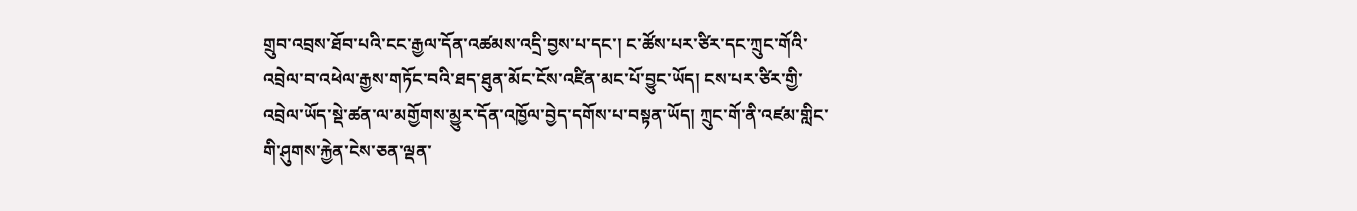གྲུབ་འབྲས་ཐོབ་པའི་ངང་རྒྱལ་དོན་འཚམས་འདྲི་བྱས་པ་དང་། ང་ཚོས་པར་ཙིར་དང་ཀྲུང་གོའི་འབྲེལ་བ་འཕེལ་རྒྱས་གཏོང་བའི་ཐད་ཐུན་མོང་ངོས་འཛིན་མང་པོ་བྱུང་ཡོད། ངས་པར་ཙིར་གྱི་འབྲེལ་ཡོད་སྡེ་ཚན་ལ་མགྱོགས་མྱུར་དོན་འཁྱོལ་བྱེད་དགོས་པ་བསྟན་ཡོད། ཀྲུང་གོ་ནི་འཛམ་གླིང་གི་ཤུགས་རྐྱེན་ངེས་ཅན་ལྡན་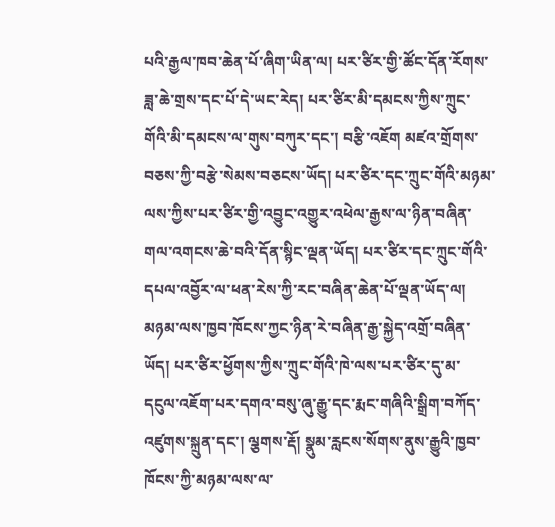པའི་རྒྱལ་ཁབ་ཆེན་པོ་ཞིག་ཡིན་ལ། པར་ཙིར་གྱི་ཚོང་དོན་རོགས་ཟླ་ཆེ་གྲས་དང་པོ་དེ་ཡང་རེད། པར་ཙིར་མི་དམངས་ཀྱིས་ཀྲུང་གོའི་མི་དམངས་ལ་གུས་བཀུར་དང་། བརྩི་འཇོག མཛའ་གྲོགས་བཅས་ཀྱི་བརྩེ་སེམས་བཅངས་ཡོད། པར་ཙིར་དང་ཀྲུང་གོའི་མཉམ་ལས་ཀྱིས་པར་ཙིར་གྱི་འབྱུང་འགྱུར་འཕེལ་རྒྱས་ལ་ཉིན་བཞིན་གལ་འགངས་ཆེ་བའི་དོན་སྙིང་ལྡན་ཡོད། པར་ཙིར་དང་ཀྲུང་གོའི་དཔལ་འབྱོར་ལ་ཕན་རེས་ཀྱི་རང་བཞིན་ཆེན་པོ་ལྡན་ཡོད་ལ། མཉམ་ལས་ཁྱབ་ཁོངས་ཀྱང་ཉིན་རེ་བཞིན་རྒྱ་སྐྱེད་འགྲོ་བཞིན་ཡོད། པར་ཙིར་ཕྱོགས་ཀྱིས་ཀྲུང་གོའི་ཁེ་ལས་པར་ཙིར་དུ་མ་དངུལ་འཇོག་པར་དགའ་བསུ་ཞུ་རྒྱུ་དང་རྨང་གཞིའི་སྒྲིག་བཀོད་འཛུགས་སྐྲུན་དང་། ལྕགས་རྡོ། སྣུམ་རླངས་སོགས་ནུས་རྒྱུའི་ཁྱབ་ཁོངས་ཀྱི་མཉམ་ལས་ལ་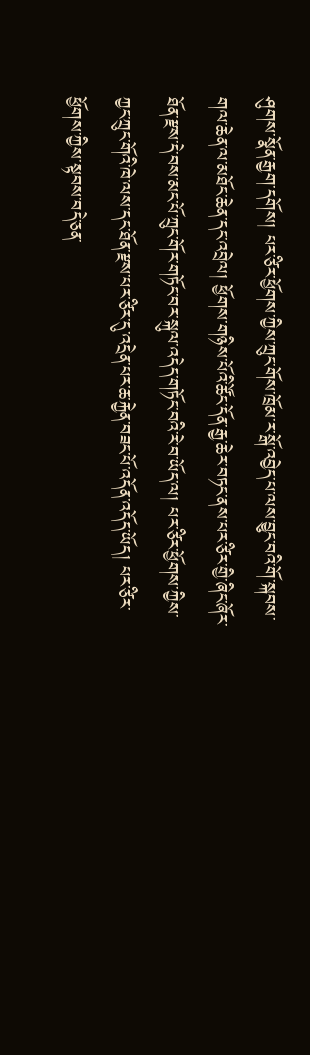ཤུགས་སྣོན་རྒྱག་དགོས། པར་ཙིར་ཕྱོགས་ཀྱིས་ཀྲུང་གོས་ཁྲོམ་ར་སྒོ་འབྱེད་པ་ལས་བྱུང་བའི་གོ་སྐབས་གལ་ཆེན་ལ་མཐོང་ཆེན་དང་འབྲེལ། ཕྱོགས་གཉིས་པོའི་ཚོང་དོན་རྒྱ་ཆེར་བཏང་ནས་པར་ཙིར་གྱི་ཞིང་ཞོར་ཐོན་རྫས་དེ་བས་མང་པོ་ཀྲུང་གོར་གཏོང་བར་སྐུལ་འདེད་གཏོང་བའི་རེ་བ་ཡོད་ལ། པར་ཙིར་ཕྱོགས་ཀྱིས་ཀྱང་ཀྲུང་གོའི་ཁེ་ལས་དང་ཐོན་རྫས་པར་ཙིར་དུ་འདྲེན་པར་ཆ་རྐྱེན་བཟང་པོ་འདོན་འདོད་ཡོད། པར་ཙིར་ཕྱོགས་ཀྱིས་སྟབས་བདེ་ཅན་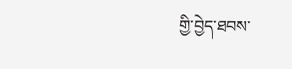གྱི་བྱེད་ཐབས་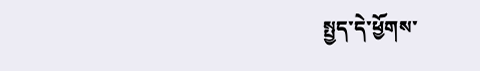སྤྱད་དེ་ཕྱོགས་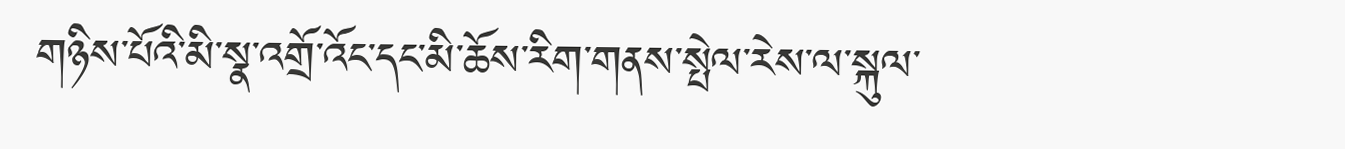གཉིས་པོའི་མི་སྣ་འགྲོ་འོང་དང་མི་ཆོས་རིག་གནས་སྤེལ་རེས་ལ་སྐུལ་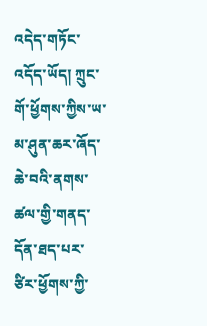འདེད་གཏོང་འདོད་ཡོད། ཀྲུང་གོ་ཕྱོགས་ཀྱིས་ཡ་མ་ཤུན་ཆར་ཞོད་ཆེ་བའི་ནགས་ཚལ་གྱི་གནད་དོན་ཐད་པར་ཙིར་ཕྱོགས་ཀྱི་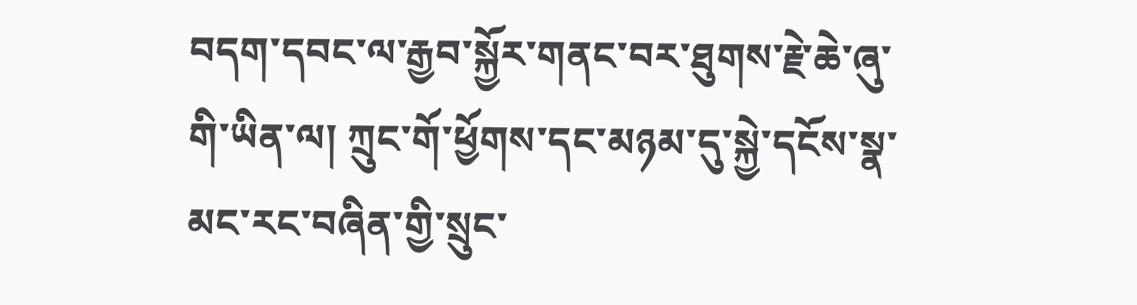བདག་དབང་ལ་རྒྱབ་སྐྱོར་གནང་བར་ཐུགས་རྗེ་ཆེ་ཞུ་གི་ཡིན་ལ། ཀྲུང་གོ་ཕྱོགས་དང་མཉམ་དུ་སྐྱེ་དངོས་སྣ་མང་རང་བཞིན་གྱི་སྲུང་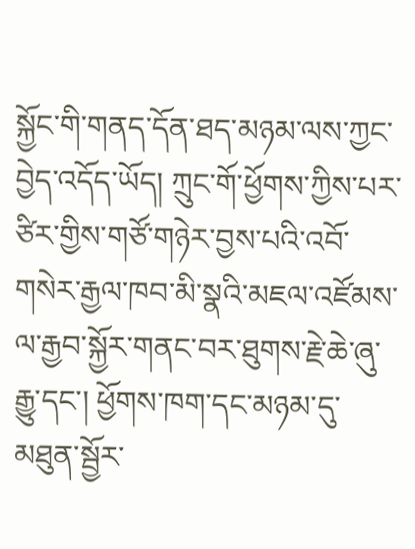སྐྱོང་གི་གནད་དོན་ཐད་མཉམ་ལས་ཀྱང་བྱེད་འདོད་ཡོད། ཀྲུང་གོ་ཕྱོགས་ཀྱིས་པར་ཙིར་གྱིས་གཙོ་གཉེར་བྱས་པའི་འབོ་གསེར་རྒྱལ་ཁབ་མི་སྣའི་མཇལ་འཛོམས་ལ་རྒྱབ་སྐྱོར་གནང་བར་ཐུགས་རྗེ་ཆེ་ཞུ་རྒྱུ་དང་། ཕྱོགས་ཁག་དང་མཉམ་དུ་མཐུན་སྦྱོར་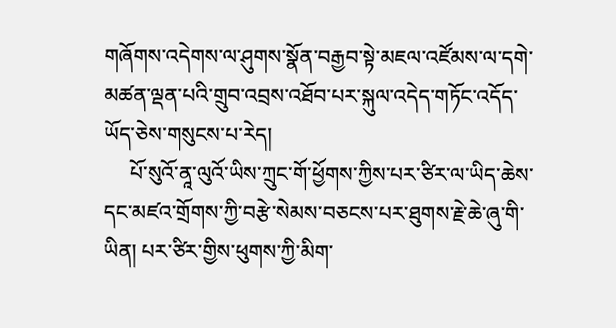གཞོགས་འདེགས་ལ་ཤུགས་སྣོན་བརྒྱབ་སྟེ་མཇལ་འཛོམས་ལ་དགེ་མཚན་ལྡན་པའི་གྲུབ་འབྲས་འཐོབ་པར་སྐུལ་འདེད་གཏོང་འདོད་ཡོད་ཅེས་གསུངས་པ་རེད།
     པོ་སུའོ་ནཱ་ལུའོ་ཡིས་ཀྲུང་གོ་ཕྱོགས་ཀྱིས་པར་ཙིར་ལ་ཡིད་ཆེས་དང་མཛའ་གྲོགས་ཀྱི་བརྩེ་སེམས་བཅངས་པར་ཐུགས་རྗེ་ཆེ་ཞུ་གི་ཡིན། པར་ཙིར་གྱིས་ཕུགས་ཀྱི་མིག་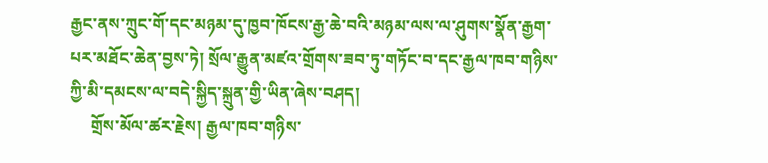རྒྱང་ནས་ཀྲུང་གོ་དང་མཉམ་དུ་ཁྱབ་ཁོངས་རྒྱ་ཆེ་བའི་མཉམ་ལས་ལ་ཤུགས་སྣོན་རྒྱག་པར་མཐོང་ཆེན་བྱས་ཏེ། སྲོལ་རྒྱུན་མཛའ་གྲོགས་ཟབ་ཏུ་གཏོང་བ་དང་རྒྱལ་ཁབ་གཉིས་ཀྱི་མི་དམངས་ལ་བདེ་སྐྱིད་སྐྲུན་གྱི་ཡིན་ཞེས་བཤད།
     གྲོས་མོལ་ཚར་རྗེས། རྒྱལ་ཁབ་གཉིས་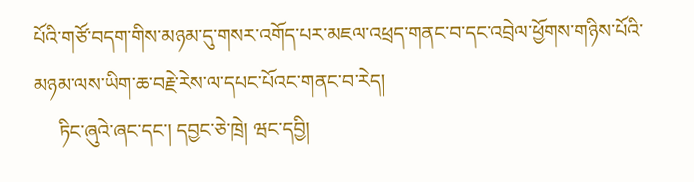པོའི་གཙོ་བདག་གིས་མཉམ་དུ་གསར་འགོད་པར་མཇལ་འཕྲད་གནང་བ་དང་འབྲེལ་ཕྱོགས་གཉིས་པོའི་མཉམ་ལས་ཡིག་ཆ་བརྗེ་རེས་ལ་དཔང་པོའང་གནང་བ་རེད།
     ཏིང་ཞུའེ་ཞང་དང་། དབྱང་ཅེ་ཁྲེ། ཝང་དབྱི།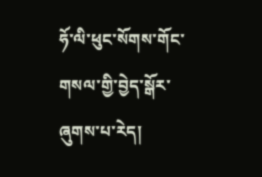ཧོ་ལི་ཕུང་སོགས་གོང་གསལ་གྱི་བྱེད་སྒོར་ཞུགས་པ་རེད།